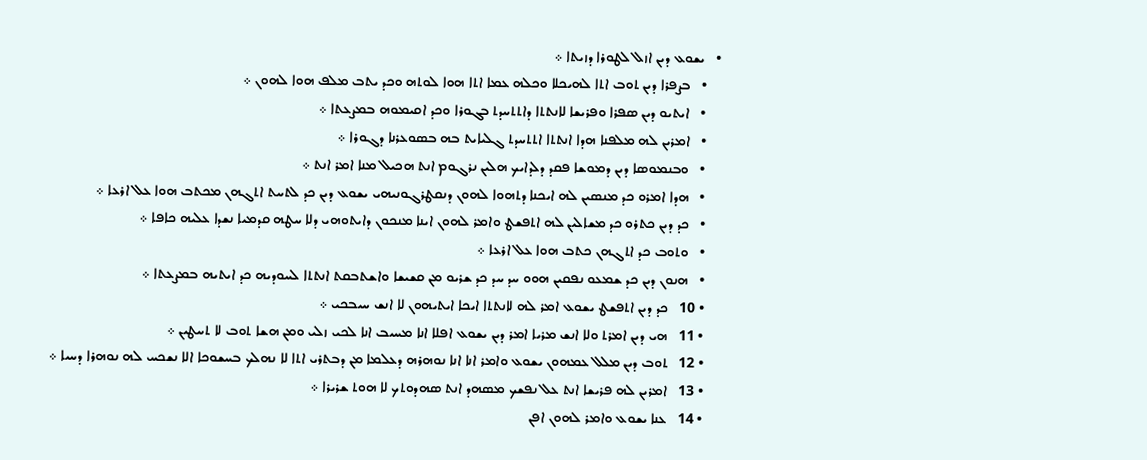•   ܝܫܘܥ ܕܝܢ ܐܙܠ ܠܛܘܪܐ ܕܙܝܬܐ ܀
    •   ܒܨܦܪܐ ܕܝܢ ܬܘܒ ܐܬܐ ܠܗܝܟܠܐ ܘܟܠܗ ܥܡܐ ܐܬܐ ܗܘܐ ܠܘܬܗ ܘܟܕ ܝܬܒ ܡܠܦ ܗܘܐ ܠܗܘܢ ܀
    •   ܐܝܬܝܘ ܕܝܢ ܤܦܪܐ ܘܦܪܝܫܐ ܠܐܢܬܬܐ ܕܐܬܬܚܕܬ ܒܓܘܪܐ ܘܟܕ ܐܩܝܡܘܗ ܒܡܨܥܬܐ ܀
    •   ܐܡܪܝܢ ܠܗ ܡܠܦܢܐ ܗܕܐ ܐܢܬܬܐ ܐܬܬܚܕܬ ܓܠܝܐܝܬ ܒܗ ܒܤܘܥܪܢܐ ܕܓܘܪܐ ܀
    •   ܘܒܢܡܘܤܐ ܕܝܢ ܕܡܘܫܐ ܦܩܕ ܕܠܕܐܝܟ ܗܠܝܢ ܢܪܓܘܡ ܐܢܬ ܗܟܝܠ ܡܢܐ ܐܡܪ ܐܢܬ ܀
    •   ܗܕܐ ܐܡܪܘ ܟܕ ܡܢܤܝܢ ܠܗ ܐܝܟܢܐ ܕܬܗܘܐ ܠܗܘܢ ܕܢܩܛܪܓܘܢܝܗܝ ܝܫܘܥ ܕܝܢ ܟܕ ܠܬܚܬ ܐܬܓܗܢ ܡܟܬܒ ܗܘܐ ܥܠ ܐܪܥܐ ܀
    •   ܟܕ ܕܝܢ ܟܬܪܘ ܟܕ ܡܫܐܠܝܢ ܠܗ ܐܬܦܫܛ ܘܐܡܪ ܠܗܘܢ ܐܝܢܐ ܡܢܟܘܢ ܕܐܝܬܘܗܝ ܕܠܐ ܚܛܗ ܩܕܡܝܐ ܢܫܕܐ ܥܠܝܗ ܟܐܦܐ ܀
    •   ܘܬܘܒ ܟܕ ܐܬܓܗܢ ܟܬܒ ܗܘܐ ܥܠ ܐܪܥܐ ܀
    •   ܗܢܘܢ ܕܝܢ ܟܕ ܫܡܥܘ ܢܦܩܝܢ ܗܘܘ ܚܕ ܚܕ ܟܕ ܫܪܝܘ ܡܢ ܩܫܝܫܐ ܘܐܫܬܒܩܬ ܐܢܬܬܐ ܠܚܘܕܝܗ ܟܕ ܐܝܬܝܗ ܒܡܨܥܬܐ ܀
    • 10   ܟܕ ܕܝܢ ܐܬܦܫܛ ܝܫܘܥ ܐܡܪ ܠܗ ܠܐܢܬܬܐ ܐܝܟܐ ܐܝܬܝܗܘܢ ܠܐ ܐܢܫ ܚܝܒܟܝ ܀
    • 11   ܗܝ ܕܝܢ ܐܡܪܬ ܘܠܐ ܐܢܫ ܡܪܝܐ ܐܡܪ ܕܝܢ ܝܫܘܥ ܐܦܠܐ ܐܢܐ ܡܚܝܒ ܐܢܐ ܠܟܝ ܙܠܝ ܘܡܢ ܗܫܐ ܬܘܒ ܠܐ ܬܚܛܝܢ ܀
    • 12   ܬܘܒ ܕܝܢ ܡܠܠ ܥܡܗܘܢ ܝܫܘܥ ܘܐܡܪ ܐܢܐ ܐܢܐ ܢܘܗܪܗ ܕܥܠܡܐ ܡܢ ܕܒܬܪܝ ܐܬܐ ܠܐ ܢܗܠܟ ܒܚܫܘܟܐ ܐܠܐ ܢܫܟܚ ܠܗ ܢܘܗܪܐ ܕܚܝܐ ܀
    • 13   ܐܡܪܝܢ ܠܗ ܦܪܝܫܐ ܐܢܬ ܥܠ ܢܦܫܟ ܡܤܗܕ ܐܢܬ ܤܗܕܘܬܟ ܠܐ ܗܘܬ ܫܪܝܪܐ ܀
    • 14   ܥܢܐ ܝܫܘܥ ܘܐܡܪ ܠܗܘܢ ܐܦܢ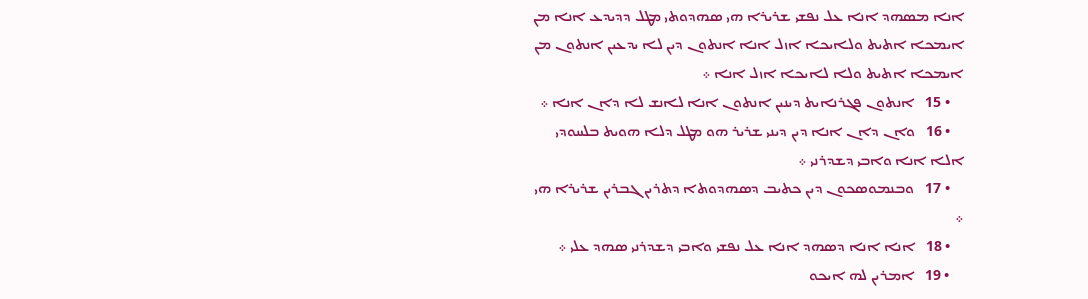ܐܢܐ ܡܤܗܕ ܐܢܐ ܥܠ ܢܦܫܝ ܫܪܝܪܐ ܗܝ ܤܗܕܘܬܝ ܡܛܠ ܕܕܝܕܥ ܐܢܐ ܡܢ ܐܝܡܟܐ ܐܬܝܬ ܘܠܐܝܟܐ ܐܙܠ ܐܢܐ ܐܢܬܘܢ ܕܝܢ ܠܐ ܝܕܥܝܢ ܐܢܬܘܢ ܡܢ ܐܝܡܟܐ ܐܬܝܬ ܘܠܐ ܠܐܝܟܐ ܐܙܠ ܐܢܐ ܀
    • 15   ܐܢܬܘܢ ܦܓܪܢܐܝܬ ܕܝܢܝܢ ܐܢܬܘܢ ܐܢܐ ܠܐܢܫ ܠܐ ܕܐܢ ܐܢܐ ܀
    • 16   ܘܐܢ ܕܐܢ ܐܢܐ ܕܝܢ ܕܝܢܝ ܫܪܝܪ ܗܘ ܡܛܠ ܕܠܐ ܗܘܝܬ ܒܠܚܘܕܝ ܐܠܐ ܐܢܐ ܘܐܒܝ ܕܫܕܪܢܝ ܀
    • 17   ܘܒܢܡܘܤܟܘܢ ܕܝܢ ܟܬܝܒ ܕܤܗܕܘܬܐ ܕܬܪܝܢ ܓܒܪܝܢ ܫܪܝܪܐ ܗܝ ܀
    • 18   ܐܢܐ ܐܢܐ ܕܤܗܕ ܐܢܐ ܥܠ ܢܦܫܝ ܘܐܒܝ ܕܫܕܪܢܝ ܤܗܕ ܥܠܝ ܀
    • 19   ܐܡܪܝܢ ܠܗ ܐܝܟܘ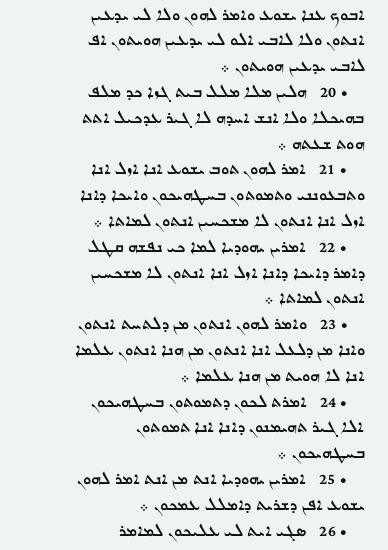ܐܒܘܟ ܥܢܐ ܝܫܘܥ ܘܐܡܪ ܠܗܘܢ ܘܠܐ ܠܝ ܝܕܥܝܢ ܐܢܬܘܢ ܘܠܐ ܠܐܒܝ ܐܠܘ ܠܝ ܝܕܥܝܢ ܗܘܝܬܘܢ ܐܦ ܠܐܒܝ ܝܕܥܝܢ ܗܘܝܬܘܢ ܀
    • 20   ܗܠܝܢ ܡܠܐ ܡܠܠ ܒܝܬ ܓܙܐ ܟܕ ܡܠܦ ܒܗܝܟܠܐ ܘܠܐ ܐܢܫ ܐܚܕܗ ܠܐ ܓܝܪ ܥܕܟܝܠ ܐܬܬ ܗܘܬ ܫܥܬܗ ܀
    • 21   ܐܡܪ ܠܗܘܢ ܬܘܒ ܝܫܘܥ ܐܢܐ ܐܙܠ ܐܢܐ ܘܬܒܥܘܢܢܝ ܘܬܡܘܬܘܢ ܒܚܛܗܝܟܘܢ ܘܐܝܟܐ ܕܐܢܐ ܐܙܠ ܐܢܐ ܐܢܬܘܢ ܠܐ ܡܫܟܚܝܢ ܐܢܬܘܢ ܠܡܐܬܐ ܀
    • 22   ܐܡܪܝܢ ܝܗܘܕܝܐ ܠܡܐ ܟܝ ܢܦܫܗ ܩܛܠ ܕܐܡܪ ܕܐܝܟܐ ܕܐܢܐ ܐܙܠ ܐܢܐ ܐܢܬܘܢ ܠܐ ܡܫܟܚܝܢ ܐܢܬܘܢ ܠܡܐܬܐ ܀
    • 23   ܘܐܡܪ ܠܗܘܢ ܐܢܬܘܢ ܡܢ ܕܠܬܚܬ ܐܢܬܘܢ ܘܐܢܐ ܡܢ ܕܠܥܠ ܐܢܐ ܐܢܬܘܢ ܡܢ ܗܢܐ ܐܢܬܘܢ ܥܠܡܐ ܐܢܐ ܠܐ ܗܘܝܬ ܡܢ ܗܢܐ ܥܠܡܐ ܀
    • 24   ܐܡܪܬ ܠܟܘܢ ܕܬܡܘܬܘܢ ܒܚܛܗܝܟܘܢ ܐܠܐ ܓܝܪ ܬܗܝܡܢܘܢ ܕܐܢܐ ܐܢܐ ܬܡܘܬܘܢ ܒܚܛܗܝܟܘܢ ܀
    • 25   ܐܡܪܝܢ ܝܗܘܕܝܐ ܐܢܬ ܡܢ ܐܢܬ ܐܡܪ ܠܗܘܢ ܝܫܘܥ ܐܦܢ ܕܫܪܝܬ ܕܐܡܠܠ ܥܡܟܘܢ ܀
    • 26   ܤܓܝ ܐܝܬ ܠܝ ܥܠܝܟܘܢ ܠܡܐܡܪ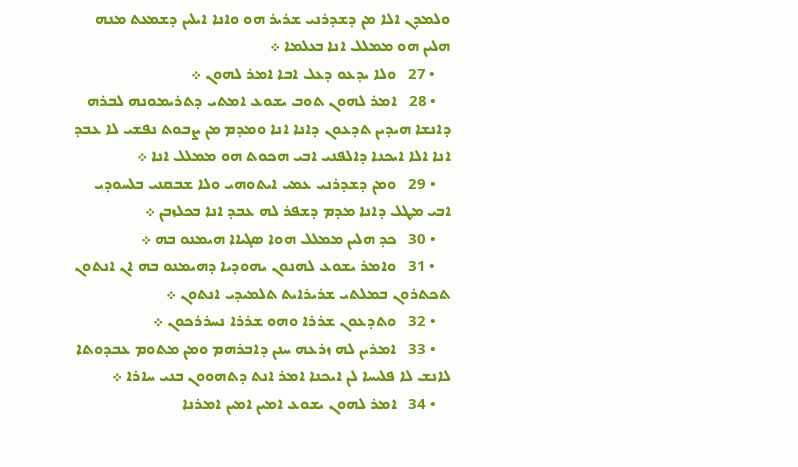ܘܠܡܕܢ ܐܠܐ ܡܢ ܕܫܕܪܢܝ ܫܪܝܪ ܗܘ ܘܐܢܐ ܐܝܠܝܢ ܕܫܡܥܬ ܡܢܗ ܗܠܝܢ ܗܘ ܡܡܠܠ ܐܢܐ ܒܥܠܡܐ ܀
    • 27   ܘܠܐ ܝܕܥܘ ܕܥܠ ܐܒܐ ܐܡܪ ܠܗܘܢ ܀
    • 28   ܐܡܪ ܠܗܘܢ ܬܘܒ ܝܫܘܥ ܐܡܬܝ ܕܬܪܝܡܘܢܗ ܠܒܪܗ ܕܐܢܫܐ ܗܝܕܝܢ ܬܕܥܘܢ ܕܐܢܐ ܐܢܐ ܘܡܕܡ ܡܢ ܨܒܘܬ ܢܦܫܝ ܠܐ ܥܒܕ ܐܢܐ ܐܠܐ ܐܝܟܢܐ ܕܐܠܦܢܝ ܐܒܝ ܗܟܘܬ ܗܘ ܡܡܠܠ ܐܢܐ ܀
    • 29   ܘܡܢ ܕܫܕܪܢܝ ܥܡܝ ܐܝܬܘܗܝ ܘܠܐ ܫܒܩܢܝ ܒܠܚܘܕܝ ܐܒܝ ܡܛܠ ܕܐܢܐ ܡܕܡ ܕܫܦܪ ܠܗ ܥܒܕ ܐܢܐ ܒܟܠܙܒܢ ܀
    • 30   ܟܕ ܗܠܝܢ ܡܡܠܠ ܗܘܐ ܤܓܝܐܐ ܗܝܡܢܘ ܒܗ ܀
    • 31   ܘܐܡܪ ܝܫܘܥ ܠܗܢܘܢ ܝܗܘܕܝܐ ܕܗܝܡܢܘ ܒܗ ܐܢ ܐܢܬܘܢ ܬܟܬܪܘܢ ܒܡܠܬܝ ܫܪܝܪܐܝܬ ܬܠܡܝܕܝ ܐܢܬܘܢ ܀
    • 32   ܘܬܕܥܘܢ ܫܪܪܐ ܘܗܘ ܫܪܪܐ ܢܚܪܪܟܘܢ ܀
    • 33   ܐܡܪܝܢ ܠܗ ܙܪܥܗ ܚܢܢ ܕܐܒܪܗܡ ܘܡܢ ܡܬܘܡ ܥܒܕܘܬܐ ܠܐܢܫ ܠܐ ܦܠܝܚܐ ܠܢ ܐܝܟܢܐ ܐܡܪ ܐܢܬ ܕܬܗܘܘܢ ܒܢܝ ܚܐܪܐ ܀
    • 34   ܐܡܪ ܠܗܘܢ ܝܫܘܥ ܐܡܝܢ ܐܡܝܢ ܐܡܪܢܐ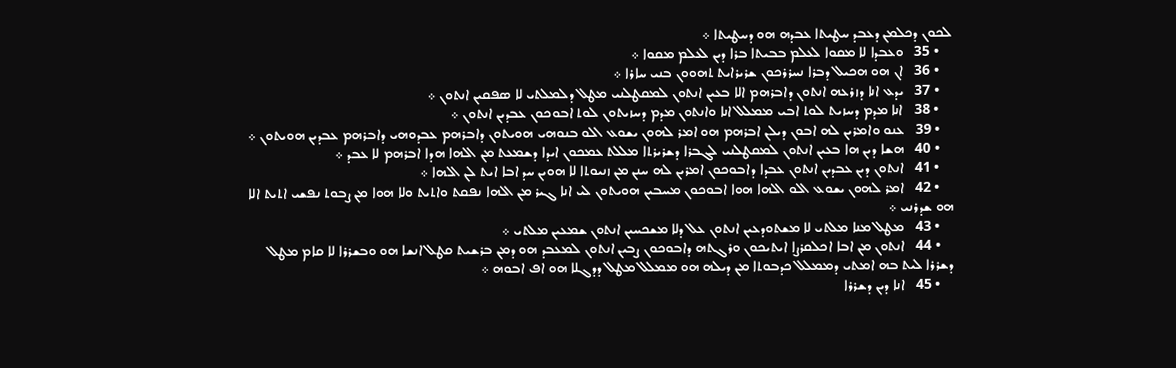ܠܟܘܢ ܕܟܠܡܢ ܕܥܒܕ ܚܛܝܬܐ ܥܒܕܗ ܗܘ ܕܚܛܝܬܐ ܀
    • 35   ܘܥܒܕܐ ܠܐ ܡܩܘܐ ܠܥܠܡ ܒܒܝܬܐ ܒܪܐ ܕܝܢ ܠܥܠܡ ܡܩܘܐ ܀
    • 36   ܐܢ ܗܘ ܗܟܝܠ ܕܒܪܐ ܢܚܪܪܟܘܢ ܫܪܝܪܐܝܬ ܬܗܘܘܢ ܒܢܝ ܚܐܪܐ ܀
    • 37   ܝܕܥ ܐܢܐ ܕܙܪܥܗ ܐܢܬܘܢ ܕܐܒܪܗܡ ܐܠܐ ܒܥܝܢ ܐܢܬܘܢ ܠܡܩܛܠܢܝ ܡܛܠ ܕܠܡܠܬܝ ܠܐ ܤܦܩܝܢ ܐܢܬܘܢ ܀
    • 38   ܐܢܐ ܡܕܡ ܕܚܙܝܬ ܠܘܬ ܐܒܝ ܡܡܠܠ ܐܢܐ ܘܐܢܬܘܢ ܡܕܡ ܕܚܙܝܬܘܢ ܠܘܬ ܐܒܘܟܘܢ ܥܒܕܝܢ ܐܢܬܘܢ ܀
    • 39   ܥܢܘ ܘܐܡܪܝܢ ܠܗ ܐܒܘܢ ܕܝܠܢ ܐܒܪܗܡ ܗܘ ܐܡܪ ܠܗܘܢ ܝܫܘܥ ܐܠܘ ܒܢܘܗܝ ܗܘܝܬܘܢ ܕܐܒܪܗܡ ܥܒܕܘܗܝ ܕܐܒܪܗܡ ܥܒܕܝܢ ܗܘܝܬܘܢ ܀
    • 40   ܗܫܐ ܕܝܢ ܗܐ ܒܥܝܢ ܐܢܬܘܢ ܠܡܩܛܠܢܝ ܠܓܒܪܐ ܕܫܪܝܪܬܐ ܡܠܠܬ ܥܡܟܘܢ ܐܝܕܐ ܕܫܡܥܬ ܡܢ ܐܠܗܐ ܗܕܐ ܐܒܪܗܡ ܠܐ ܥܒܕ ܀
    • 41   ܐܢܬܘܢ ܕܝܢ ܥܒܕܝܢ ܐܢܬܘܢ ܥܒܕܐ ܕܐܒܘܟܘܢ ܐܡܪܝܢ ܠܗ ܚܢܢ ܡܢ ܙܢܝܘܬܐ ܠܐ ܗܘܝܢ ܚܕ ܐܒܐ ܐܝܬ ܠܢ ܐܠܗܐ ܀
    • 42   ܐܡܪ ܠܗܘܢ ܝܫܘܥ ܐܠܘ ܐܠܗܐ ܗܘܐ ܐܒܘܟܘܢ ܡܚܒܝܢ ܗܘܝܬܘܢ ܠܝ ܐܢܐ ܓܝܪ ܡܢ ܐܠܗܐ ܢܦܩܬ ܘܐܬܝܬ ܘܠܐ ܗܘܐ ܡܢ ܨܒܘܬ ܢܦܫܝ ܐܬܝܬ ܐܠܐ ܗܘ ܫܕܪܢܝ ܀
    • 43   ܡܛܠ ܡܢܐ ܡܠܬܝ ܠܐ ܡܫܬܘܕܥܝܢ ܐܢܬܘܢ ܥܠ ܕܠܐ ܡܫܟܚܝܢ ܐܢܬܘܢ ܫܡܥܝܢ ܡܠܬܝ ܀
    • 44   ܐܢܬܘܢ ܡܢ ܐܒܐ ܐܟܠܩܪܨܐ ܐܝܬܝܟܘܢ ܘܪܓܬܗ ܕܐܒܘܟܘܢ ܨܒܝܢ ܐܢܬܘܢ ܠܡܥܒܕ ܗܘ ܕܡܢ ܒܪܫܝܬ ܩܛܠ ܐܢܫܐ ܗܘ ܘܒܫܪܪܐ ܠܐ ܩܐܡ ܡܛܠ ܕܫܪܪܐ ܠܝܬ ܒܗ ܐܡܬܝ ܕܡܡܠܠ ܟܕܒܘܬܐ ܡܢ ܕܝܠܗ ܗܘ ܡܡܠܠ ܡܛܠ ܕܕܓܠܐ ܗܘ ܐܦ ܐܒܘܗ ܀
    • 45   ܐܢܐ ܕܝܢ ܕܫܪܪܐ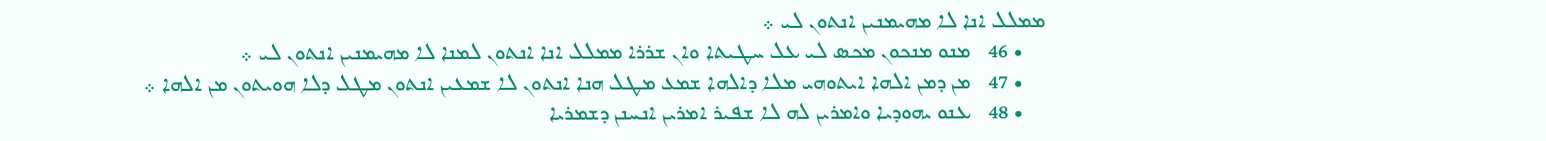ܡܡܠܠ ܐܢܐ ܠܐ ܡܗܝܡܢܝܢ ܐܢܬܘܢ ܠܝ ܀
    • 46   ܡܢܘ ܡܢܟܘܢ ܡܟܤ ܠܝ ܥܠ ܚܛܝܬܐ ܘܐܢ ܫܪܪܐ ܡܡܠܠ ܐܢܐ ܐܢܬܘܢ ܠܡܢܐ ܠܐ ܡܗܝܡܢܝܢ ܐܢܬܘܢ ܠܝ ܀
    • 47   ܡܢ ܕܡܢ ܐܠܗܐ ܐܝܬܘܗܝ ܡܠܐ ܕܐܠܗܐ ܫܡܥ ܡܛܠ ܗܢܐ ܐܢܬܘܢ ܠܐ ܫܡܥܝܢ ܐܢܬܘܢ ܡܛܠ ܕܠܐ ܗܘܝܬܘܢ ܡܢ ܐܠܗܐ ܀
    • 48   ܥܢܘ ܝܗܘܕܝܐ ܘܐܡܪܝܢ ܠܗ ܠܐ ܫܦܝܪ ܐܡܪܝܢ ܐܢܚܢܢ ܕܫܡܪܝܐ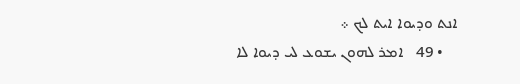ܐܢܬ ܘܕܝܘܐ ܐܝܬ ܠܟ ܀
    • 49   ܐܡܪ ܠܗܘܢ ܝܫܘܥ ܠܝ ܕܝܘܐ ܠܐ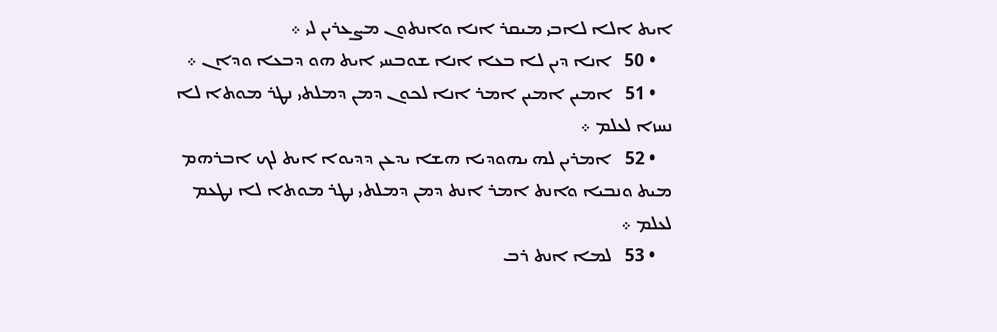ܐܝܬ ܐܠܐ ܠܐܒܝ ܡܝܩܪ ܐܢܐ ܘܐܢܬܘܢ ܡܨܥܪܝܢ ܠܝ ܀
    • 50   ܐܢܐ ܕܝܢ ܠܐ ܒܥܐ ܐܢܐ ܫܘܒܚܝ ܐܝܬ ܗܘ ܕܒܥܐ ܘܕܐܢ ܀
    • 51   ܐܡܝܢ ܐܡܝܢ ܐܡܪ ܐܢܐ ܠܟܘܢ ܕܡܢ ܕܡܠܬܝ ܢܛܪ ܡܘܬܐ ܠܐ ܢܚܙܐ ܠܥܠܡ ܀
    • 52   ܐܡܪܝܢ ܠܗ ܝܗܘܕܝܐ ܗܫܐ ܝܕܥܢ ܕܕܝܘܐ ܐܝܬ ܠܟ ܐܒܪܗܡ ܡܝܬ ܘܢܒܝܐ ܘܐܢܬ ܐܡܪ ܐܢܬ ܕܡܢ ܕܡܠܬܝ ܢܛܪ ܡܘܬܐ ܠܐ ܢܛܥܡ ܠܥܠܡ ܀
    • 53   ܠܡܐ ܐܢܬ ܪܒ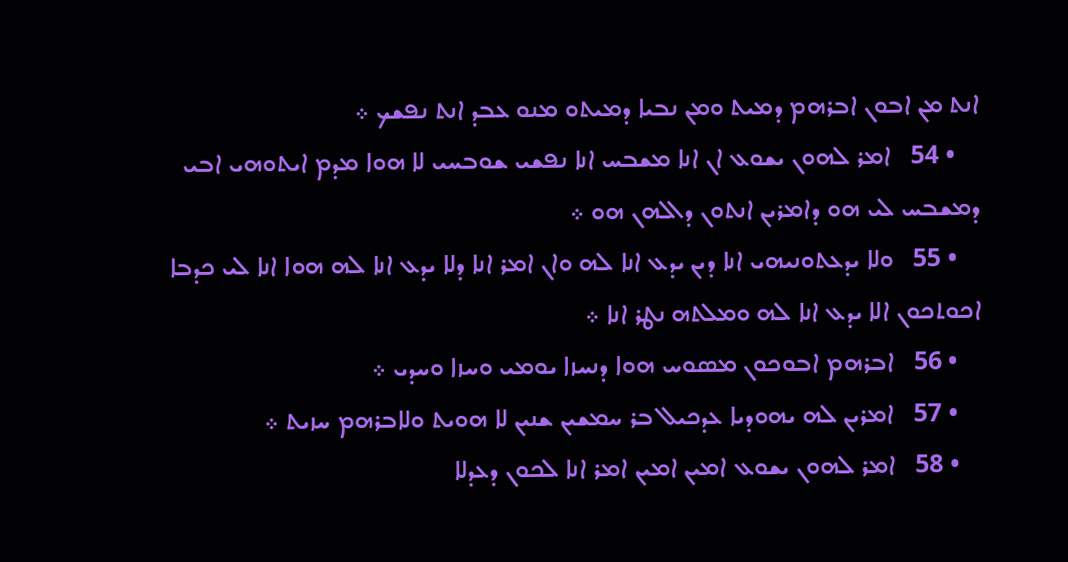ܐܢܬ ܡܢ ܐܒܘܢ ܐܒܪܗܡ ܕܡܝܬ ܘܡܢ ܢܒܝܐ ܕܡܝܬܘ ܡܢܘ ܥܒܕ ܐܢܬ ܢܦܫܟ ܀
    • 54   ܐܡܪ ܠܗܘܢ ܝܫܘܥ ܐܢ ܐܢܐ ܡܫܒܚ ܐܢܐ ܢܦܫܝ ܫܘܒܚܝ ܠܐ ܗܘܐ ܡܕܡ ܐܝܬܘܗܝ ܐܒܝ ܕܡܫܒܚ ܠܝ ܗܘ ܕܐܡܪܝܢ ܐܢܬܘܢ ܕܐܠܗܢ ܗܘ ܀
    • 55   ܘܠܐ ܝܕܥܬܘܢܝܗܝ ܐܢܐ ܕܝܢ ܝܕܥ ܐܢܐ ܠܗ ܘܐܢ ܐܡܪ ܐܢܐ ܕܠܐ ܝܕܥ ܐܢܐ ܠܗ ܗܘܐ ܐܢܐ ܠܝ ܟܕܒܐ ܐܟܘܬܟܘܢ ܐܠܐ ܝܕܥ ܐܢܐ ܠܗ ܘܡܠܬܗ ܢܛܪ ܐܢܐ ܀
    • 56   ܐܒܪܗܡ ܐܒܘܟܘܢ ܡܤܘܚ ܗܘܐ ܕܢܚܙܐ ܝܘܡܝ ܘܚܙܐ ܘܚܕܝ ܀
    • 57   ܐܡܪܝܢ ܠܗ ܝܗܘܕܝܐ ܥܕܟܝܠ ܒܪ ܚܡܫܝܢ ܫܢܝܢ ܠܐ ܗܘܝܬ ܘܠܐܒܪܗܡ ܚܙܝܬ ܀
    • 58   ܐܡܪ ܠܗܘܢ ܝܫܘܥ ܐܡܝܢ ܐܡܝܢ ܐܡܪ ܐܢܐ ܠܟܘܢ ܕܥܕܠܐ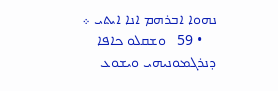ܢܗܘܐ ܐܒܪܗܡ ܐܢܐ ܐܝܬܝ ܀
    • 59   ܘܫܩܠܘ ܟܐܦܐ ܕܢܪܓܡܘܢܝܗܝ ܘܝܫܘܥ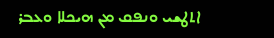ܐܬܛܫܝ ܘܢܦܩ ܡܢ ܗܝܟܠܐ ܘܥܒܪ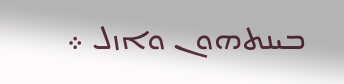ܒܝܢܬܗܘܢ ܘܐܙܠ ܀